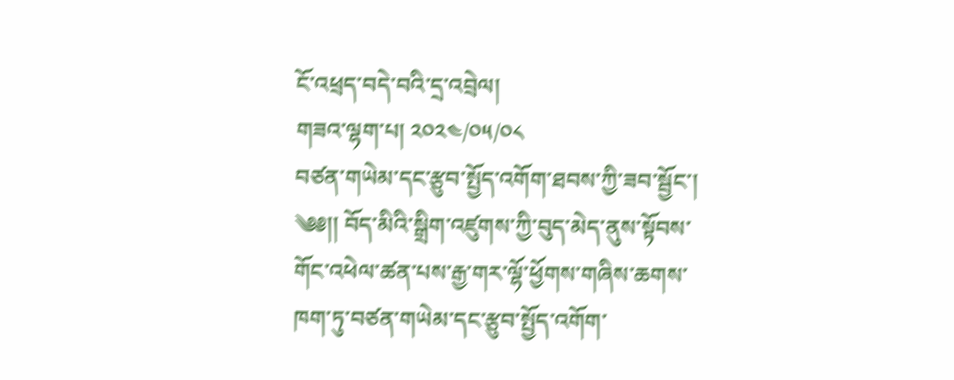ངོ་འཕྲད་བདེ་བའི་དྲ་འབྲེལ།
གཟའ་ལྷག་པ། ༢༠༢༤/༠༥/༠༨
བཙན་གཡེམ་དང་རྩུབ་སྤྱོད་འགོག་ཐབས་ཀྱི་ཟབ་སྦྱོང་།
༄༅།། བོད་མིའི་སྒྲིག་འཛུགས་ཀྱི་བུད་མེད་ནུས་སྟོབས་གོང་འཕེལ་ཚན་པས་རྒྱ་གར་ལྷོ་ཕྱོགས་གཞིས་ཆགས་ཁག་ཏུ་བཙན་གཡེམ་དང་རྩུབ་སྤྱོད་འགོག་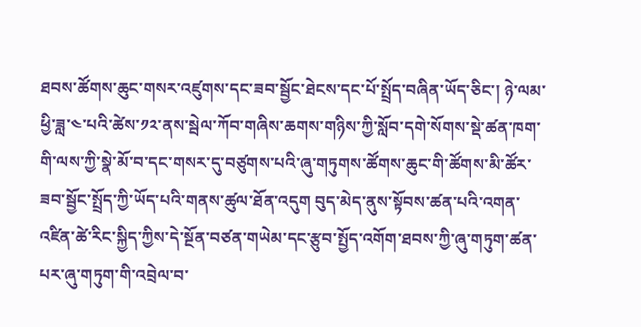ཐབས་ཚོགས་ཆུང་གསར་འཛུགས་དང་ཟབ་སྦྱོང་ཐེངས་དང་པོ་སྤྲོད་བཞིན་ཡོད་ཅིང་། ཉེ་ལམ་ཕྱི་ཟླ་༤་པའི་ཚེས་༡༢་ནས་སྦེལ་ཀོབ་གཞིས་ཆགས་གཉིས་ཀྱི་སློབ་དགེ་སོགས་སྡེ་ཚན་ཁག་གི་ལས་ཀྱི་སྣེ་མོ་བ་དང་གསར་དུ་བཙུགས་པའི་ཞུ་གཏུགས་ཚོགས་ཆུང་གི་ཚོགས་མི་ཚོར་ཟབ་སྦྱོང་སྤྲོད་ཀྱི་ཡོད་པའི་གནས་ཚུལ་ཐོན་འདུག བུད་མེད་ནུས་སྟོབས་ཚན་པའི་འགན་འཛིན་ཚེ་རིང་སྐྱིད་ཀྱིས་དེ་སྔོན་བཙན་གཡེམ་དང་རྩུབ་སྤྱོད་འགོག་ཐབས་ཀྱི་ཞུ་གཏུག་ཚན་པར་ཞུ་གཏུག་གི་འབྲེལ་བ་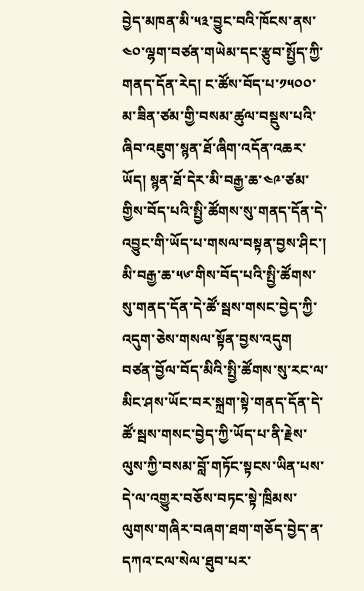བྱེད་མཁན་མི་༥༣་བྱུང་བའི་ཁོངས་ནས་༤༠་ལྷག་བཙན་གཡེམ་དང་རྩུབ་སྤྱོད་ཀྱི་གནད་དོན་རེད། ང་ཚོས་བོད་པ་༡༥༠༠་མ་ཟིན་ཙམ་གྱི་བསམ་ཚུལ་བསྡུས་པའི་ཞིབ་འཇུག་སྙན་ཐོ་ཞིག་འདོན་འཆར་ཡོད། སྙན་ཐོ་དེར་མི་བརྒྱ་ཆ་༤༩་ཙམ་གྱིས་བོད་པའི་སྤྱི་ཚོགས་སུ་གནད་དོན་དེ་འབྱུང་གི་ཡོད་པ་གསལ་བསྟན་བྱས་ཤིང་། མི་བརྒྱ་ཆ་༥༦་གིས་བོད་པའི་སྤྱི་ཚོགས་སུ་གནད་དོན་དེ་ཚོ་སྦས་གསང་བྱེད་ཀྱི་འདུག་ཅེས་གསལ་སྟོན་བྱས་འདུག
བཙན་བྱོལ་བོད་མིའི་སྤྱི་ཚོགས་སུ་རང་ལ་མིང་ཤས་ཡོང་བར་སྐྲག་སྟེ་གནད་དོན་དེ་ཚོ་སྦས་གསང་བྱེད་ཀྱི་ཡོད་པ་ནི་རྗེས་ལུས་ཀྱི་བསམ་བློ་གཏོང་སྟངས་ཡིན་པས་དེ་ལ་འགྱུར་བཅོས་བཏང་སྟེ་ཁྲིམས་ལུགས་གཞིར་བཞག་ཐག་གཅོད་བྱེད་ན་དཀའ་ངལ་སེལ་ཐུབ་པར་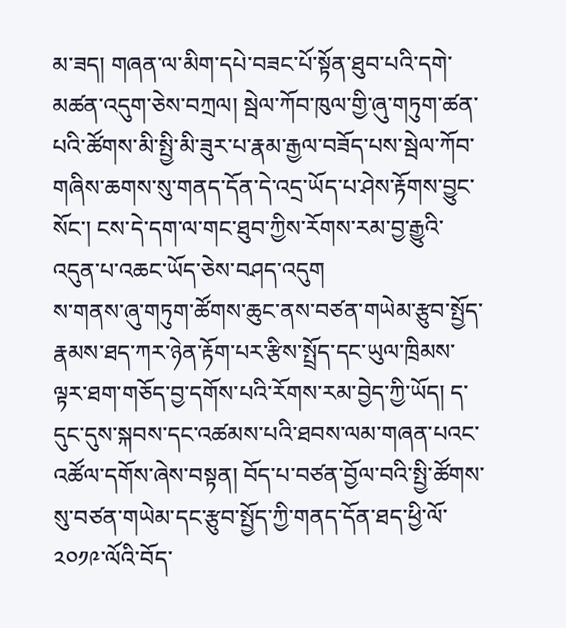མ་ཟད། གཞན་ལ་མིག་དཔེ་བཟང་པོ་སྟོན་ཐུབ་པའི་དགེ་མཚན་འདུག་ཅེས་བཀྲལ། སྦེལ་ཀོབ་ཁུལ་གྱི་ཞུ་གཏུག་ཚན་པའི་ཚོགས་མི་སྤྱི་མི་ཟུར་པ་རྣམ་རྒྱལ་བཟོད་པས་སྦེལ་ཀོབ་གཞིས་ཆགས་སུ་གནད་དོན་དེ་འདྲ་ཡོད་པ་ཤེས་རྟོགས་བྱུང་སོང་། ངས་དེ་དག་ལ་གང་ཐུབ་ཀྱིས་རོགས་རམ་བྱ་རྒྱུའི་འདུན་པ་འཆང་ཡོད་ཅེས་བཤད་འདུག
ས་གནས་ཞུ་གཏུག་ཚོགས་ཆུང་ནས་བཙན་གཡེམ་རྩུབ་སྤྱོད་རྣམས་ཐད་ཀར་ཉེན་རྟོག་པར་རྩིས་སྤྲོད་དང་ཡུལ་ཁྲིམས་ལྟར་ཐག་གཅོད་བྱ་དགོས་པའི་རོགས་རམ་བྱེད་ཀྱི་ཡོད། ད་དུང་དུས་སྐབས་དང་འཚམས་པའི་ཐབས་ལམ་གཞན་པའང་འཚོལ་དགོས་ཞེས་བསྟན། བོད་པ་བཙན་བྱོལ་བའི་སྤྱི་ཚོགས་སུ་བཙན་གཡེམ་དང་རྩུབ་སྤྱོད་ཀྱི་གནད་དོན་ཐད་ཕྱི་ལོ་༢༠༡༩་ལོའི་བོད་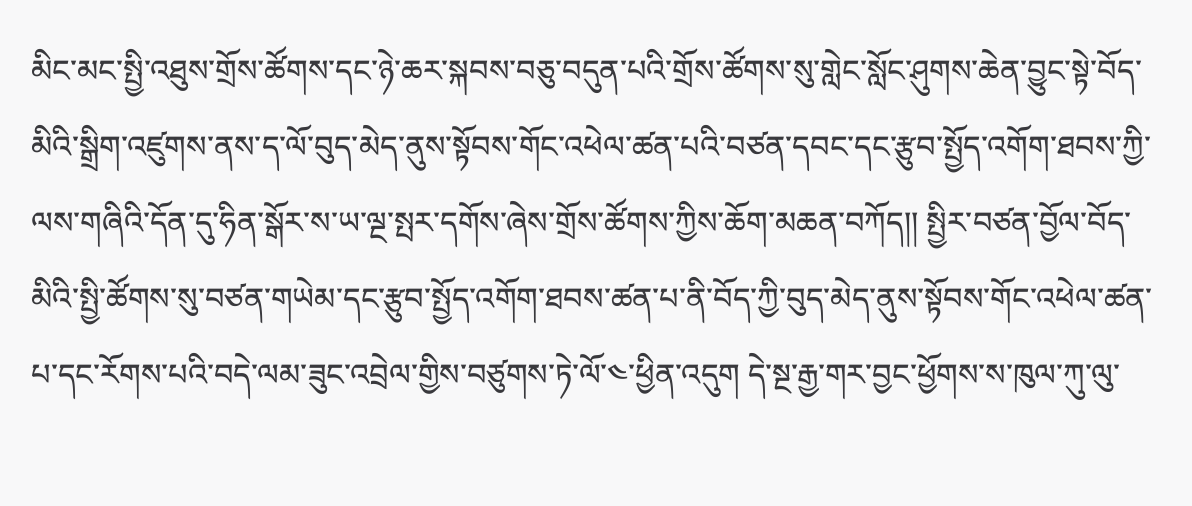མིང་མང་སྤྱི་འཐུས་གྲོས་ཚོགས་དང་ཉེ་ཆར་སྐབས་བཅུ་བདུན་པའི་གྲོས་ཚོགས་སུ་གླེང་སློང་ཤུགས་ཆེན་བྱུང་སྟེ་བོད་མིའི་སྒྲིག་འཛུགས་ནས་ད་ལོ་བུད་མེད་ནུས་སྟོབས་གོང་འཕེལ་ཚན་པའི་བཙན་དབང་དང་རྩུབ་སྤྱོད་འགོག་ཐབས་ཀྱི་ལས་གཞིའི་དོན་དུ་ཧིན་སྒོར་ས་ཡ་ལྔ་སྤར་དགོས་ཞེས་གྲོས་ཚོགས་ཀྱིས་ཆོག་མཆན་བཀོད།། སྤྱིར་བཙན་བྱོལ་བོད་མིའི་སྤྱི་ཚོགས་སུ་བཙན་གཡེམ་དང་རྩུབ་སྤྱོད་འགོག་ཐབས་ཚན་པ་ནི་བོད་ཀྱི་བུད་མེད་ནུས་སྟོབས་གོང་འཕེལ་ཚན་པ་དང་རོགས་པའི་བདེ་ལམ་ཟུང་འབྲེལ་གྱིས་བཙུགས་ཏེ་ལོ་༤་ཕྱིན་འདུག དེ་སྔ་རྒྱ་གར་བྱང་ཕྱོགས་ས་ཁུལ་ཀུ་ལུ་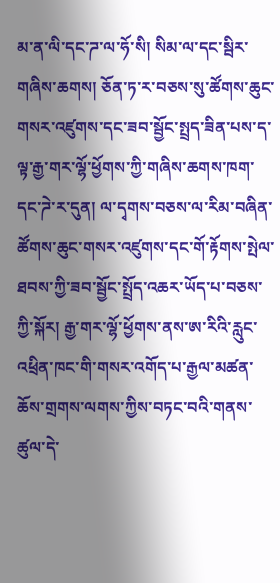མ་ན་ལི་དང་ཌ་ལ་ཧོ་སི། སིམ་ལ་དང་སྦིར་གཞིས་ཆགས། ཅོན་ཏ་ར་བཅས་སུ་ཚོགས་ཆུང་གསར་འཛུགས་དང་ཟབ་སྦྱོང་སྤྲད་ཟིན་པས་ད་ལྟ་རྒྱ་གར་ལྷོ་ཕྱོགས་ཀྱི་གཞིས་ཆགས་ཁག་དང་ཌེ་ར་དུན། ལ་དྭགས་བཅས་ལ་རིམ་བཞིན་ཚོགས་ཆུང་གསར་འཛུགས་དང་གོ་རྟོགས་སྤེལ་ཐབས་ཀྱི་ཟབ་སྦྱོང་སྤྲོད་འཆར་ཡོད་པ་བཅས་ཀྱི་སྐོར། རྒྱ་གར་ལྷོ་ཕྱོགས་ནས་ཨ་རིའི་རླུང་འཕྲིན་ཁང་གི་གསར་འགོད་པ་རྒྱལ་མཚན་ཆོས་གྲགས་ལགས་ཀྱིས་བཏང་བའི་གནས་ཚུལ་དེ་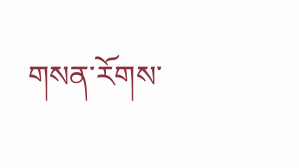གསན་རོགས་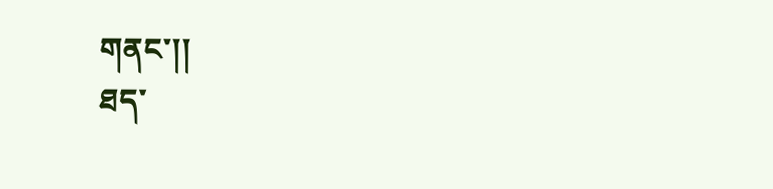གནང་།།
ཐད་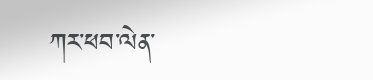ཀར་ཕབ་ལེན་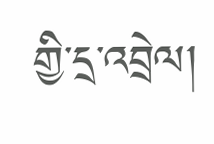གྱི་དྲ་འབྲེལ།